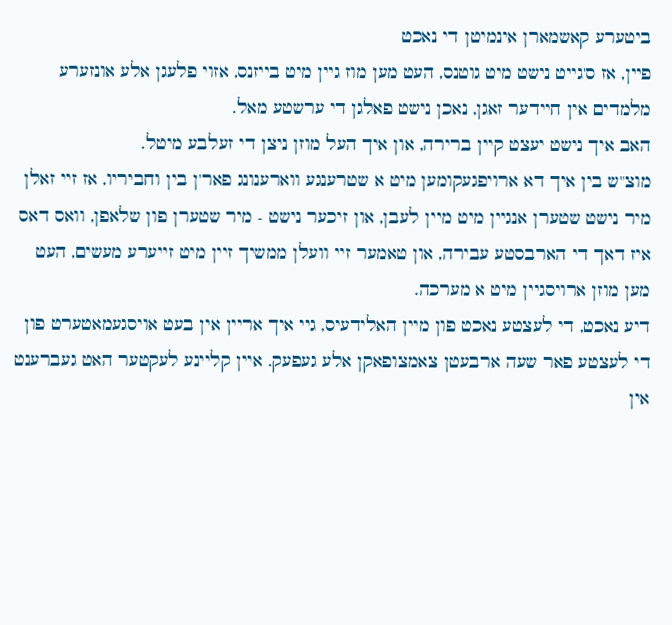ביטערע קאשמארן אינמיטן די נאכט
פיין, אז ס'גייט נישט מיט גוטנס, העט מען מוז גיין מיט בייזנס, אזוי פלעגן אלע אונזערע מלמדים אין חיידער זאגן, נאכן נישט פאלגן די ערשטע מאל.
האב איך נישט יעצט קיין ברירה, און איך העל מוזן ניצן די זעלבע מיטל.
מוצ"ש בין איך דא ארויפגעקומען מיט א שטרענגע ווארענונג פאר'ן בין וחביריו, אז זיי זאלן מיר נישט שטערן אנגיין מיט מיין לעבן, און זיכער נישט - מיר שטערן פון שלאפן, וואס דאס איז דאך די הארבסטע עבירה, און טאמער זיי וועלן ממשיך זיין מיט זייערע מעשים, העט מען מוזן ארויסגיין מיט א מערכה.
דיע נאכט, די לעצטע נאכט פון מיין האלידעיס, גיי איך אריין אין בעט אויסגעמאטערט פון די לעצטע פאר שעה ארבעטן צאמצופאקן אלע געפעק. איין קליינע לעקטער האט געברענט אין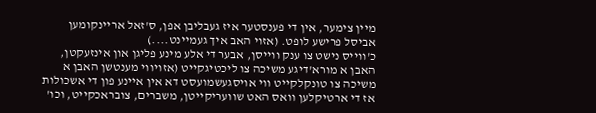מיין צימער, אין די פענסטער איז געבליבן אפן, ס'זאל אריינקומען אביסל פרישע לופט. (אזוי האב איך געמיינט....)
כ'ווייס נישט צו ענק ווייסן, אבער די אלע מינע פליגן און אינזעקטן, האבן א מורא'דיגע משיכה צו ליכטיגקייט (אזויווי מענטשן האבן א משיכה צו טונקלקייט ווי אויסגעשמועסט דא אין איינע פון די אשכולות אז די ארטיקלען וואס האט שוועריקייטן, משברים, צובראכקייט, וכו'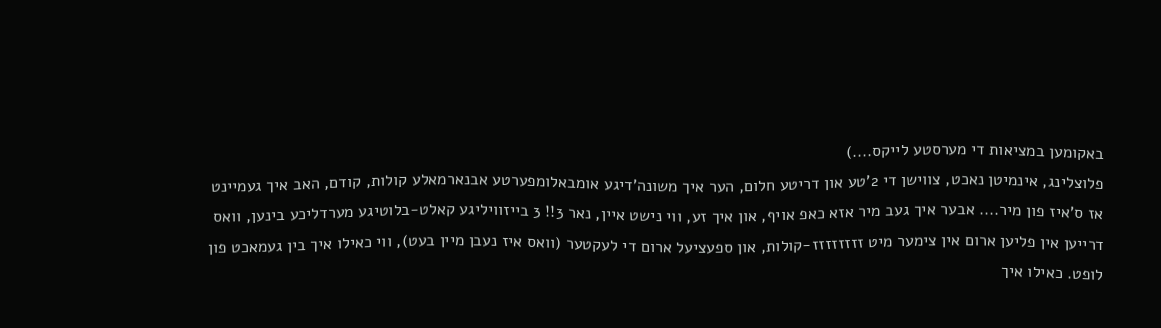באקומען במציאות די מערסטע לייקס....)
פלוצלינג, אינמיטן נאכט, צווישן די 2'טע און דריטע חלום, הער איך משונה'דיגע אומבאלומפערטע אבנארמאלע קולות, קודם, האב איך געמיינט אז ס'איז פון מיר.... אבער איך געב מיר אזא כאפ אויף, און איך זע, ווי נישט איין, נאר 3!! 3 בייזוויליגע קאלט-בלוטיגע מערדליכע בינען, וואס דרייען אין פליען ארום אין צימער מיט זזזזזזזז-קולות, און ספעציעל ארום די לעקטער (וואס איז נעבן מיין בעט), ווי כאילו איך בין געמאכט פון לופט. כאילו איך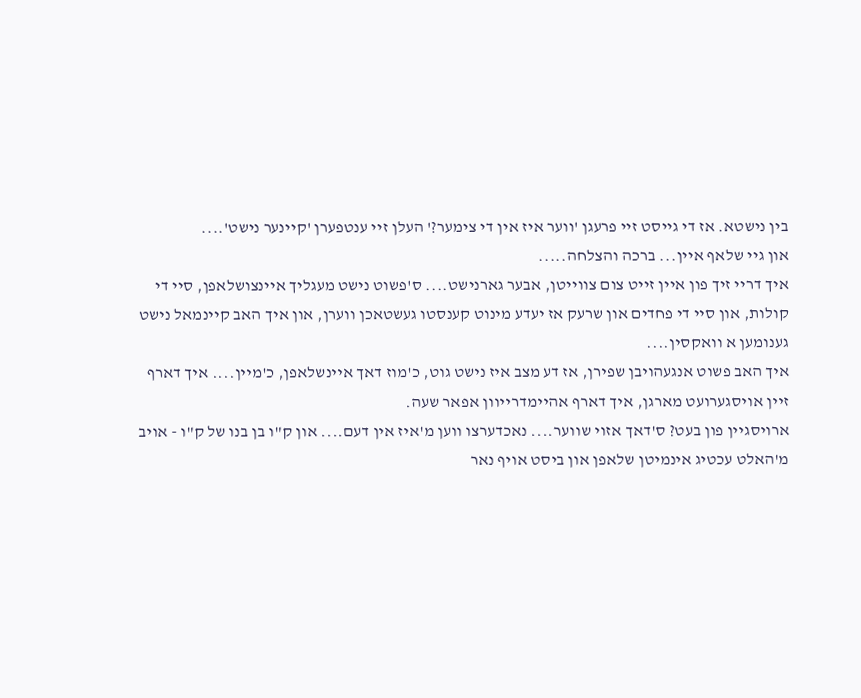בין נישטא. אז די גייסט זיי פרעגן 'ווער איז אין די צימער?' העלן זיי ענטפערן 'קיינער נישט'....
און גיי שלאף איין... ברכה והצלחה.....
איך דריי זיך פון איין זייט צום צווייטן, אבער גארנישט.... ס'פשוט נישט מעגליך איינצושלאפן, סיי די קולות, און סיי די פחדים און שרעק אז יעדע מינוט קענסטו געשטאכן ווערן, און איך האב קיינמאל נישט גענומען א וואקסין....
איך האב פשוט אנגעהויבן שפירן, אז דע מצב איז נישט גוט, כ'מוז דאך איינשלאפן, כ'מיין.... איך דארף זיין אויסגערועט מארגן, איך דארף אהיימדרייוון אפאר שעה.
ארויסגיין פון בעט? ס'דאך אזוי שווער.... נאכדערצו ווען מ'איז אין דעם.... און ק"ו בן בנו של ק"ו - אויב מ'האלט עכטיג אינמיטן שלאפן און ביסט אויף נאר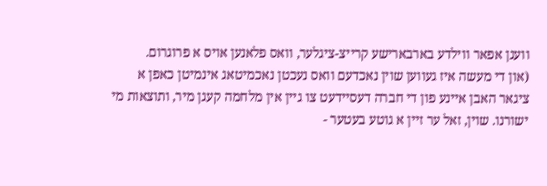וועגן אפאר ווילדע בארבארישע קרייצ-ציגלער, וואס פלאנען אויס א פרוגרום.
(און די מעשה איז געווען שוין נאכדעם וואס נעכטן נאכמיטאג אינמיטן כאפן א ציגאר האבן איינע פון די חברה דעסיידעט צו גיין אין מלחמה קעגן מיר, ותוצאות מי ישורנו. שוין, זאל ער זיין א גוטע בעטער -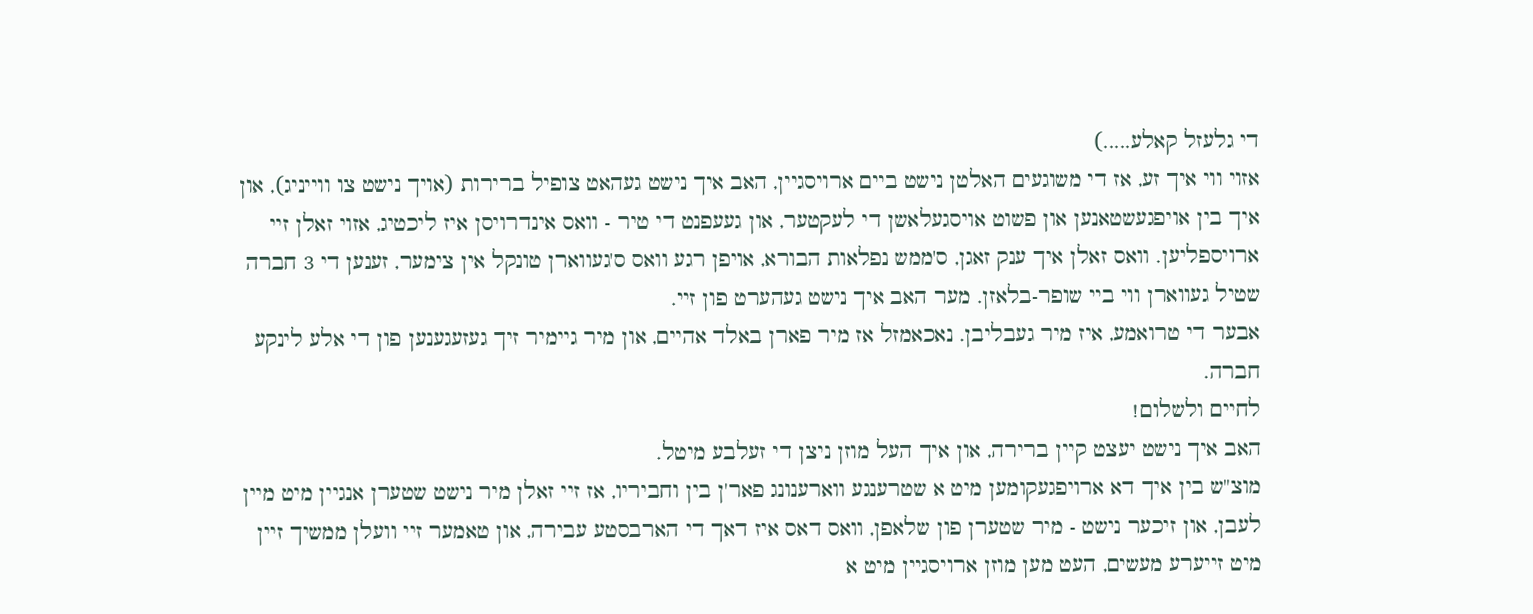די גלעזל קאלע.....)
אזוי ווי איך זע, אז די משוגעים האלטן נישט ביים ארויסגיין, האב איך נישט געהאט צופיל ברירות (אויך נישט צו ווייניג), און איך בין אויפגעשטאנען און פשוט אויסגעלאשן די לעקטער, און געעפנט די טיר - וואס אינדרויסן איז ליכטיג, אזוי זאלן זיי ארויספליען. וואס זאלן איך ענק זאגן, ס'ממש נפלאות הבורא, אויפן רגע וואס ס'געווארן טונקל אין צימער, זענען די 3 חברה שטיל געווארן ווי ביי שופר-בלאזן. מער האב איך נישט געהערט פון זיי.
אבער די טרואמע, איז מיר געבליבן. נאכאמזל אז מיר פארן באלד אהיים, און מיר גיימיר זיך געזעגענען פון די אלע לינקע חברה.
לחיים ולשלום!
האב איך נישט יעצט קיין ברירה, און איך העל מוזן ניצן די זעלבע מיטל.
מוצ"ש בין איך דא ארויפגעקומען מיט א שטרענגע ווארענונג פאר'ן בין וחביריו, אז זיי זאלן מיר נישט שטערן אנגיין מיט מיין לעבן, און זיכער נישט - מיר שטערן פון שלאפן, וואס דאס איז דאך די הארבסטע עבירה, און טאמער זיי וועלן ממשיך זיין מיט זייערע מעשים, העט מען מוזן ארויסגיין מיט א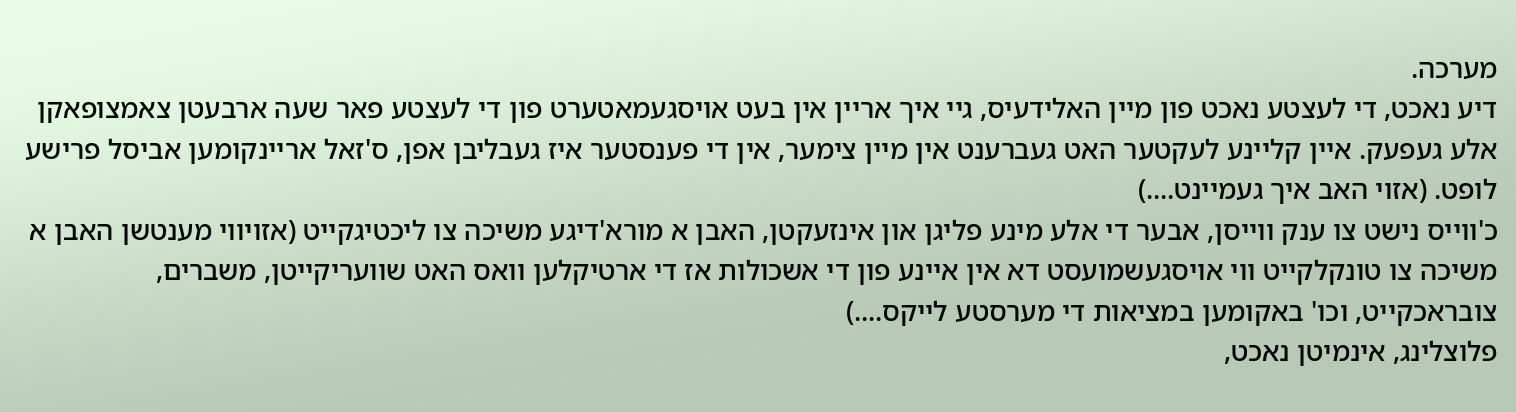מערכה.
דיע נאכט, די לעצטע נאכט פון מיין האלידעיס, גיי איך אריין אין בעט אויסגעמאטערט פון די לעצטע פאר שעה ארבעטן צאמצופאקן אלע געפעק. איין קליינע לעקטער האט געברענט אין מיין צימער, אין די פענסטער איז געבליבן אפן, ס'זאל אריינקומען אביסל פרישע לופט. (אזוי האב איך געמיינט....)
כ'ווייס נישט צו ענק ווייסן, אבער די אלע מינע פליגן און אינזעקטן, האבן א מורא'דיגע משיכה צו ליכטיגקייט (אזויווי מענטשן האבן א משיכה צו טונקלקייט ווי אויסגעשמועסט דא אין איינע פון די אשכולות אז די ארטיקלען וואס האט שוועריקייטן, משברים, צובראכקייט, וכו' באקומען במציאות די מערסטע לייקס....)
פלוצלינג, אינמיטן נאכט,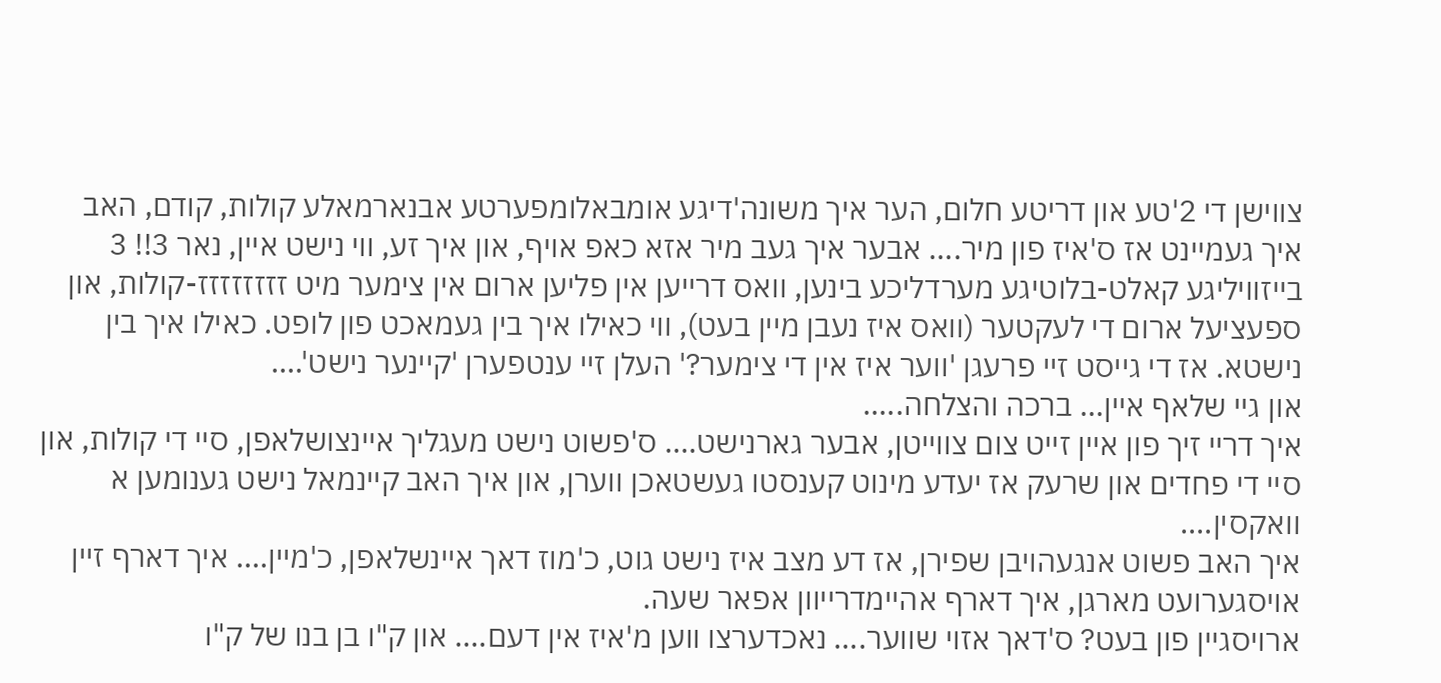צווישן די 2'טע און דריטע חלום, הער איך משונה'דיגע אומבאלומפערטע אבנארמאלע קולות, קודם, האב איך געמיינט אז ס'איז פון מיר.... אבער איך געב מיר אזא כאפ אויף, און איך זע, ווי נישט איין, נאר 3!! 3 בייזוויליגע קאלט-בלוטיגע מערדליכע בינען, וואס דרייען אין פליען ארום אין צימער מיט זזזזזזזז-קולות, און ספעציעל ארום די לעקטער (וואס איז נעבן מיין בעט), ווי כאילו איך בין געמאכט פון לופט. כאילו איך בין נישטא. אז די גייסט זיי פרעגן 'ווער איז אין די צימער?' העלן זיי ענטפערן 'קיינער נישט'....
און גיי שלאף איין... ברכה והצלחה.....
איך דריי זיך פון איין זייט צום צווייטן, אבער גארנישט.... ס'פשוט נישט מעגליך איינצושלאפן, סיי די קולות, און סיי די פחדים און שרעק אז יעדע מינוט קענסטו געשטאכן ווערן, און איך האב קיינמאל נישט גענומען א וואקסין....
איך האב פשוט אנגעהויבן שפירן, אז דע מצב איז נישט גוט, כ'מוז דאך איינשלאפן, כ'מיין.... איך דארף זיין אויסגערועט מארגן, איך דארף אהיימדרייוון אפאר שעה.
ארויסגיין פון בעט? ס'דאך אזוי שווער.... נאכדערצו ווען מ'איז אין דעם.... און ק"ו בן בנו של ק"ו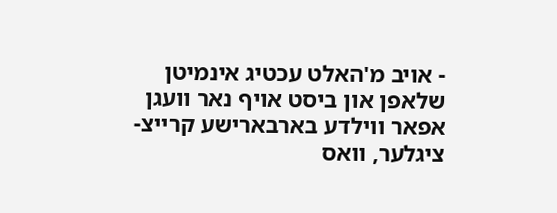- אויב מ'האלט עכטיג אינמיטן שלאפן און ביסט אויף נאר וועגן אפאר ווילדע בארבארישע קרייצ-ציגלער, וואס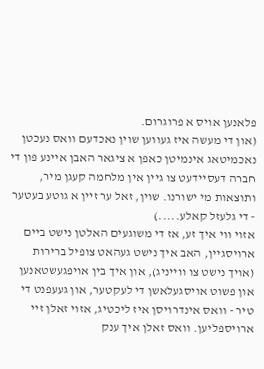פלאנען אויס א פרוגרום.
(און די מעשה איז געווען שוין נאכדעם וואס נעכטן נאכמיטאג אינמיטן כאפן א ציגאר האבן איינע פון די חברה דעסיידעט צו גיין אין מלחמה קעגן מיר, ותוצאות מי ישורנו. שוין, זאל ער זיין א גוטע בעטער - די גלעזל קאלע.....)
אזוי ווי איך זע, אז די משוגעים האלטן נישט ביים ארויסגיין, האב איך נישט געהאט צופיל ברירות (אויך נישט צו ווייניג), און איך בין אויפגעשטאנען און פשוט אויסגעלאשן די לעקטער, און געעפנט די טיר - וואס אינדרויסן איז ליכטיג, אזוי זאלן זיי ארויספליען. וואס זאלן איך ענק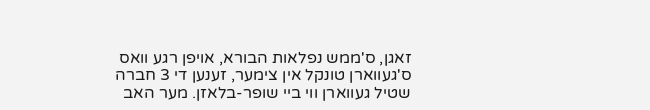זאגן, ס'ממש נפלאות הבורא, אויפן רגע וואס ס'געווארן טונקל אין צימער, זענען די 3 חברה שטיל געווארן ווי ביי שופר-בלאזן. מער האב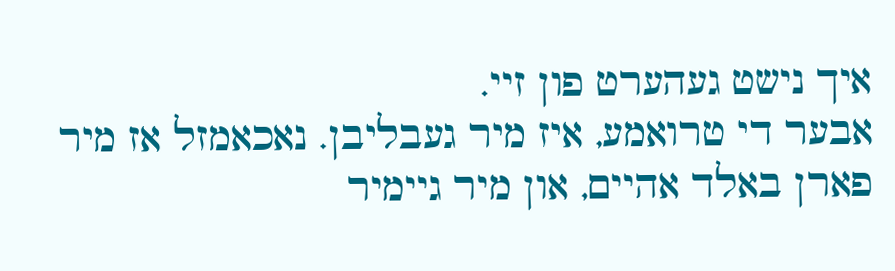איך נישט געהערט פון זיי.
אבער די טרואמע, איז מיר געבליבן. נאכאמזל אז מיר פארן באלד אהיים, און מיר גיימיר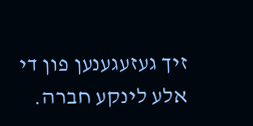זיך געזעגענען פון די אלע לינקע חברה.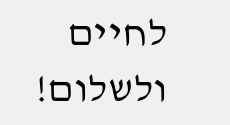לחיים ולשלום!